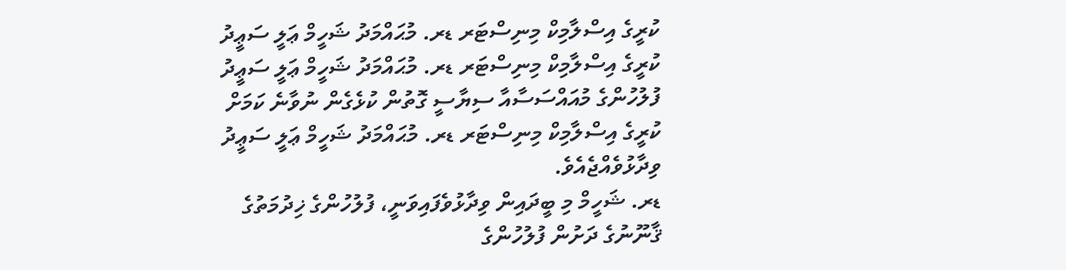ކުރީގެ އިސްލާމިކް މިނިސްޓަރ ޑރ. މުޙައްމަދު ޝަހީމް ޢަލީ ސަޢީދު
ކުރީގެ އިސްލާމިކް މިނިސްޓަރ ޑރ. މުޙައްމަދު ޝަހީމް ޢަލީ ސަޢީދު
ފުލުހުންގެ މުއައްސަސާއާ ސިޔާސީ ގޮތުން ކުޅެގެން ނުވާނެ ކަމަށް ކުރީގެ އިސްލާމިކް މިނިސްޓަރ ޑރ. މުޙައްމަދު ޝަހީމް ޢަލީ ސަޢީދު ވިދާޅުވެއްޖެއެވެ.
ޑރ. ޝަހީމް މި ބީދައިން ވިދާޅުވެފައިވަނީ، ފުލުހުންގެ ޚިދުމަތުގެ ޤާނޫނުގެ ދަށުން ފުލުހުންގެ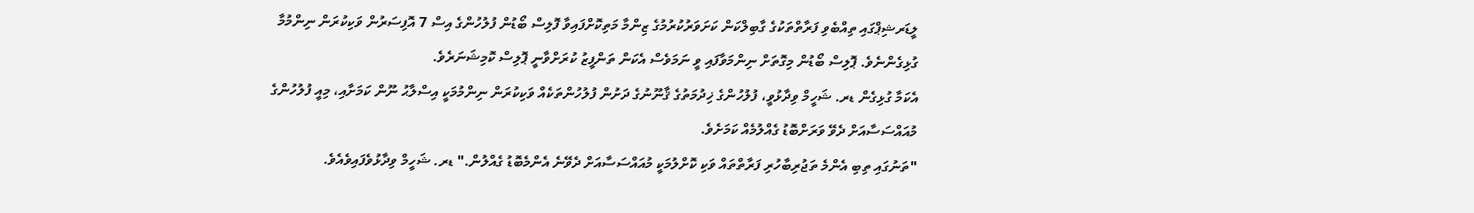ލީޑަރޝިޕްގައި ތިއްބެވި ފަރާތްތަކުގެ ގާބިލްކަން ކަށަވަރުކުރުމުގެ ޒިންމާ މަތިކޮށްފައިވާ ފޮލިސް ބޯޑުން ފުލުހުންގެ އިސް 7 އޮފިސަރުން ވަކިކުރަން ނިންމުމާ ގުޅިގެންނެވެ. ޕޮލިސް ބޯޑުން މިގޮތަށް ނިންމަވާފައި ވީ ނަމަވެސް އެކަން ތަންފީޒު ކުރަށްވާނީ ޕޮލިސް ކޮމިޝަނަރެވެ.
އެކަމާ ގުޅިގެން ޑރ. ޝަހީމް ވިދާޅުވީ، ފުލުހުންގެ ޚިދުމަތުގެ ޤާނޫނުގެ ދަށުން ފުލުހުންތަކެއް ވަކިކުރަން ނިންމުމަކީ އިސްލާޙު ނޫން ކަމަށާއި، މިއީ ފުލުހުންގެ މުއައްސަސާއަށް ދެވޭ ވަރަށްބޮޑު ގެއްލުމެއް ކަމަށެވެ.
"ތަނުގައި ތިބި އެންމެ ތަޖުރިބާހުރި ފަރާތްތައް ވަކި ކޮށްލުމަކީ މުއައްސަސާއަށް ދެވޭނެ އެންމެބޮޑު ގެއްލުން." ޑރ. ޝަހީމް ވިދާޅުވެފައިވެއެވެ.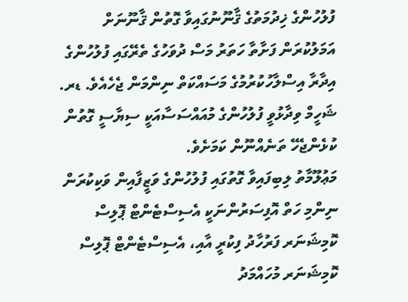ފުލުހުންގެ ޚިދުމަތުގެ ޤާނޫނުގައިވާ ގޮތުން ޤާނޫނަށް އަމަލުކުރަން ފަށާތާ ހަތަރު މަސް ދުވަހުގެ ތެރޭގައި ފުލުހުންގެ އިދާރާ އިސްލާހުކުރުމުގެ މަސައްކަތް ނިންމަން ޖެހެއެވެ. ޑރ. ޝަހީމް ވިދާޅުވީ ފުލުހުންގެ މުއައްސަސާއަކީ ސިޔާސީ ގޮތުން ކުޅެންޖެހޭ ތަނެއްނޫން ކަމަށެވެ.
މަޢުލޫމާތު ލިބިފައިވާ ގޮތުގައި ފުލުހުންގެ ވަޒީފާއިން ވަކިކުރަން ނިންމި ހަތް އޮފިސަރުންނަކީ އެސިސްޓެންޓް ޕޮލިސް ކޮމިޝަނަރ ފަރުހާދު ފިކުރީ އާއި، އެސިސްޓެންޓް ޕޮލިސް ކޮމިޝަނަރ މުހައްމަދު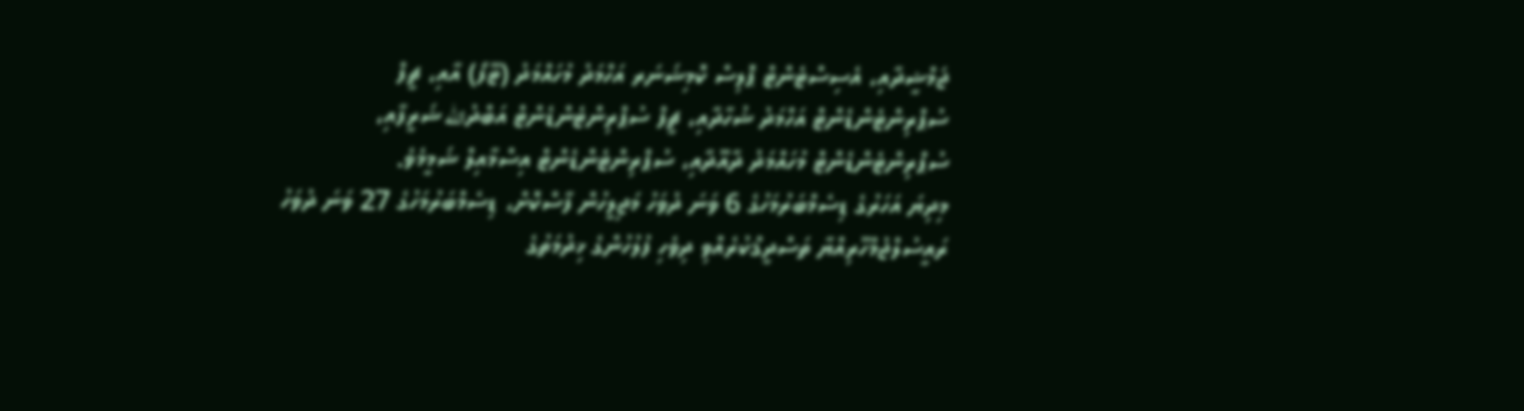ޖަމްޝީދާއި، އެސިސްޓެންޓް ޕޮލިސް ކޮމިޝަނަރ އަހްމަދު މުހައްމަދު (ޓޫފޯ) އާއި، ޗީފް ސުޕްރިންޓެންޑެންޓް އަހްމަދު ޝުހާދާއި، ޗީފް ސުޕްރިންޓެންޑެންޓް އަބްދުالله ޝަރީފާއި، ސުޕްރިންޓެންޑެންޓް މުހައްމަދު ދާއޫދާއި، ސުޕްރިންޓެންޑެންޓް އިސްމާއިލް ޝަމީމެވެ.
މިދިޔަ އަހަރުގެ ޑިސެމްބަރުމަހުގެ 6 ވަނަ ދުވަހު މަޖިލީހުން ފާސްކޮށް، ޑިސެމްބަރުމަހުގެ 27 ވަނަ ދުވަހު ރައީސުލްޖުމްހޫރިއްޔާ ތަސްދީޤްކުރެއްވި ދިވެހި ފުލުހުންގެ ޚިދުމަތުގެ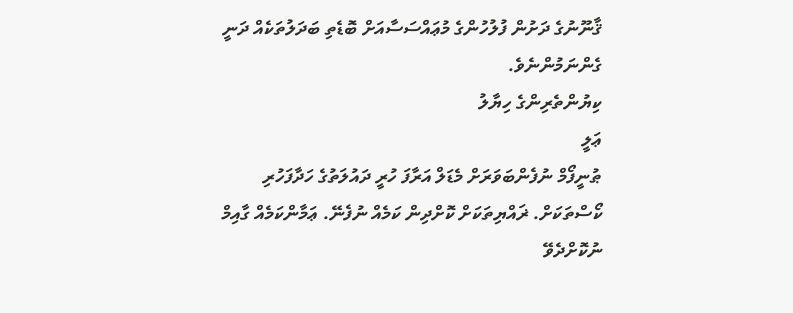ޤާނޫނުގެ ދަށުން ފުލުހުންގެ މުޢައްސަސާއަށް ބޮޑެތި ބަދަލުތަކެއް ދަނީ ގެންނަމުންނެވެ.
ކިޔުންތެރިންގެ ހިޔާލު
ޢަލީ
ޠުނީފޯމް ނުފެންބަވަރަށް މެޑަލް އަރާފަ ހުރީ ދައުލަތުގެ ހަދާފަހުރި ކޯސްތަކަށް. ޜައްޔިތަކަށް ކޮށްދިން ކަމެއް ނުފެނޭ. ޢަމާންކަމެއް ގާއިމް ނުކޮށްދެވޭ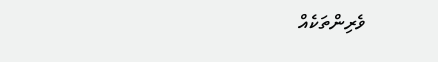ވެރިންތަކެއް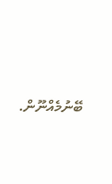ބޭނުމެއްނޫން.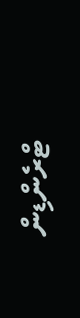ޓްރެންޑިން